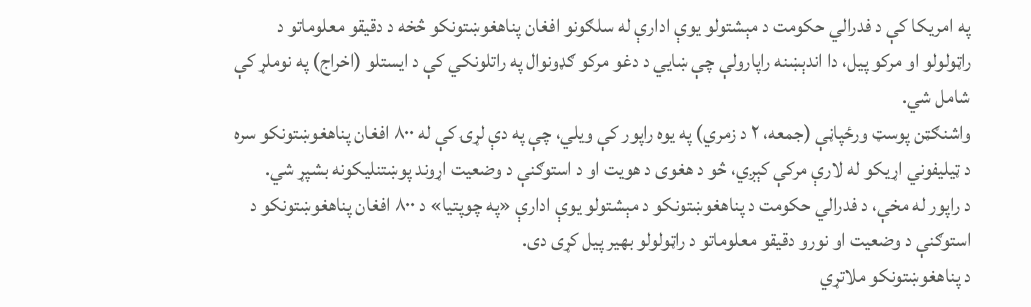په امریکا کې د فدرالي حکومت د مېشتولو یوې ادارې له سلګونو افغان پناهغوښتونکو څخه د دقیقو معلوماتو د راټولولو او مرکو پیل، دا اندېښنه راپارولې چې ښايي د دغو مرکو ګډونوال په راتلونکي کې د ایستلو (اخراج) په نوملړ کې شامل شي.
واشنګټن پوسټ ورځپاڼې (جمعه، ۲ د زمري) په یوه راپور کې ویلي، چې په دې لړۍ کې له ۸۰۰ افغان پناهغوښتونکو سره د ټیلیفوني اړیکو له لارې مرکې کېږي، څو د هغوی د هویت او د استوګنې د وضعیت اړوند پوښتنلیکونه بشپړ شي.
د راپور له مخې، د فدرالي حکومت د پناهغوښتونکو د مېشتولو یوې ادارې «په چوپتیا» د ۸۰۰ افغان پناهغوښتونکو د استوګنې د وضعیت او نورو دقیقو معلوماتو د راټولولو بهیر پیل کړی دی.
د پناهغوښتونکو ملاتړي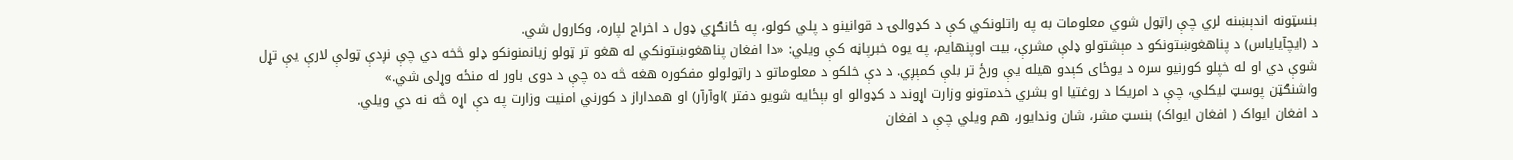بنسټونه اندېښنه لري چې راټول شوي معلومات به په راتلونکي کې د کډوالۍ د قوانینو د پلي کولو، په ځانګړي ډول د اخراج لپاره، وکارول شي.
د (ایچآیایاس) د پناهغوښتونکو د مېشتولو ډلې مشرې، بیت اوپنهایم، په یوه خبرپاڼه کې ویلي: «دا افغان پناهغوښتونکي له هغو تر ټولو زیانمنونکو ډلو څخه دي چې نږدې ټولې لارې یې تړل شوې دي او له خپلو کورنیو سره د یوځای کېدو هیله یې ورځ تر بلې کمېږي. د دې خلکو د معلوماتو د راټولولو مفکوره هغه څه ده چې د دوی باور له منځه وړلی شي.»
واشنګټن پوسټ لیکلي، چې د امریکا د روغتیا او بشري خدمتونو وزارت اړوند د کډوالو او بېځایه شویو دفتر )اوآرآر) او همداراز د کورني امنیت وزارت په دې اړه څه نه دي ویلي.
د افغان ایواک ( افغان ایواک) بنسټ مشر، شان وندایور، هم ویلي چې د افغان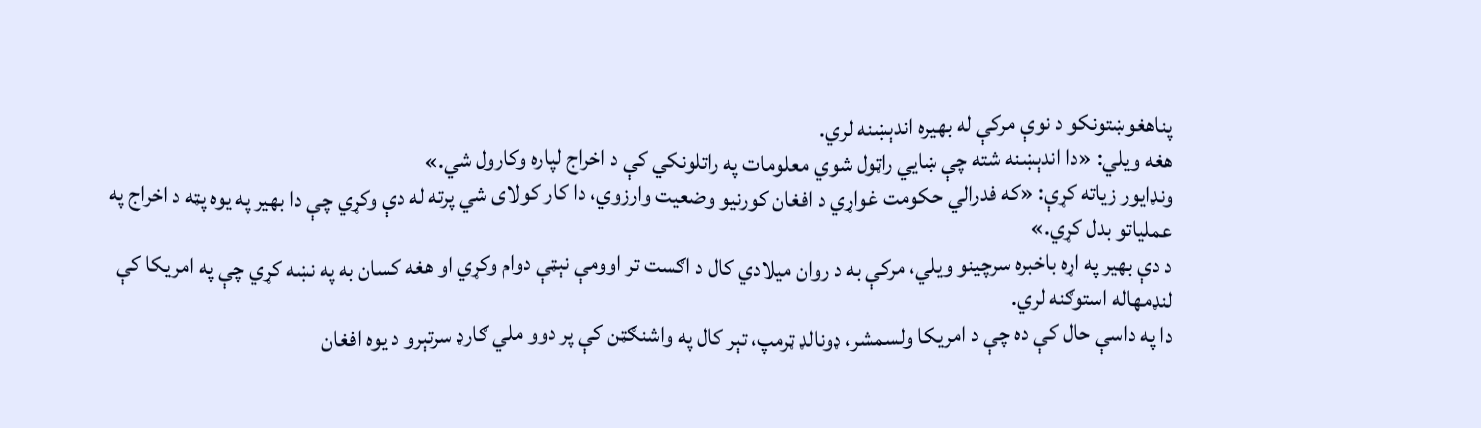پناهغوښتونکو د نوې مرکې له بهیره اندېښنه لري.
هغه ویلي: «دا اندېښنه شته چې ښايي راټول شوي معلومات په راتلونکي کې د اخراج لپاره وکارول شي.»
ونډایور زیاته کړې: «که فدرالي حکومت غواړي د افغان کورنیو وضعیت وارزوي، دا کار کولای شي پرته له دې وکړي چې دا بهیر په یوه پټه د اخراج په عملیاتو بدل کړي.»
د دې بهیر په اړه باخبره سرچینو ویلي، مرکې به د روان میلادي کال د اګست تر اوومې نېټې دوام وکړي او هغه کسان به په نښه کړي چې په امریکا کې لنډمهاله استوګنه لري.
دا په داسې حال کې ده چې د امریکا ولسمشر، ډونالډ ټرمپ، تېر کال په واشنګټن کې پر دوو ملي ګارډ سرتېرو د یوه افغان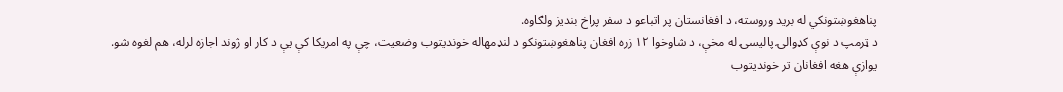پناهغوښتونکي له برید وروسته، د افغانستان پر اتباعو د سفر پراخ بندیز ولګاوه.
د ټرمپ د نوې کډوالۍ پالیسۍ له مخې، د شاوخوا ۱۲ زره افغان پناهغوښتونکو د لنډمهاله خونديتوب وضعیت، چې په امریکا کې یې د کار او ژوند اجازه لرله، هم لغوه شو.
یوازې هغه افغانان تر خونديتوب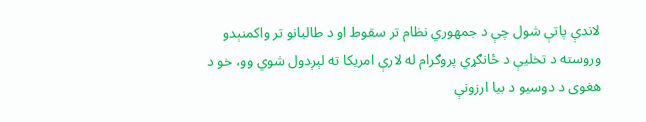لاندې پاتې شول چې د جمهوري نظام تر سقوط او د طالبانو تر واکمنېدو وروسته د تخلیې د ځانګړي پروګرام له لارې امریکا ته لېږدول شوي وو، خو د هغوی د دوسیو د بیا ارزونې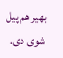بهیر هم پیل شوی دی.